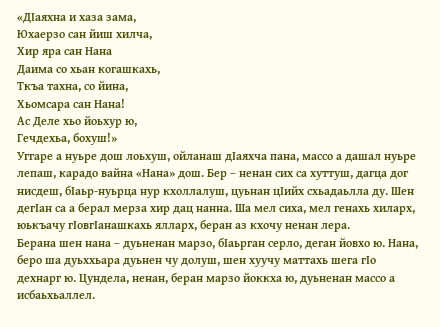«ДIаяхна и хаза зама,
Юхаерзо сан йиш хилча,
Хир яра сан Нана
Даима со хьан когашкахь,
Ткъа тахна, со йина,
Хьомсара сан Нана!
Ас Деле хьо йоьхур ю,
Гечдехьа, бохуш!»
Уггаре а нуьре дош лоьхуш, ойланаш дIаяхча пана, массо а дашал нуьре лепаш, карадо вайна «Нана» дош. Бер – ненан сих са хуттуш, дагца дог нисдеш, бIаьр-нуьрца нур кхоллалуш, цуьнан цIийх схьадаьлла ду. Шен дегIан са а берал мерза хир дац нанна. Ша мел сиха, мел генахь хиларх, юькъачу гIовгIанашкахь ялларх, беран аз кхочу ненан лера.
Берана шен нана – дуьненан марзо, бIаьрган серло, деган йовхо ю. Нана, беро ша дуьххьара дуьнен чу долуш, шен хуучу маттахь шега гIо дехнарг ю. Цундела, ненан, беран марзо йоккха ю, дуьненан массо а исбаьхьаллел.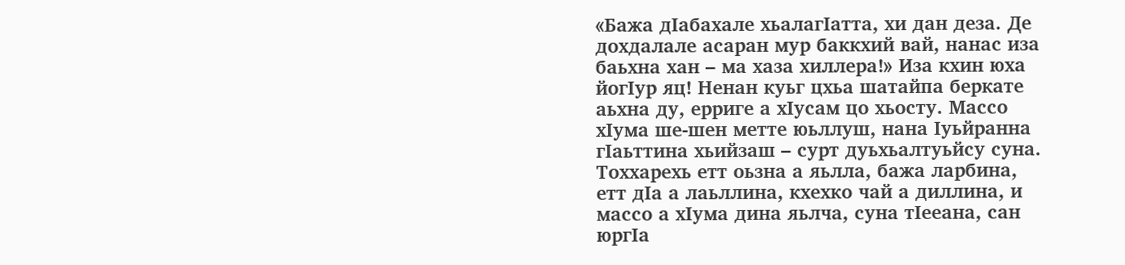«Бажа дIабахале хьалагIатта, хи дан деза. Де дохдалале асаран мур баккхий вай, нанас иза баьхна хан – ма хаза хиллера!» Иза кхин юха йогIур яц! Ненан куьг цхьа шатайпа беркате аьхна ду, ерриге а хIусам цо хьосту. Массо хIума ше-шен метте юьллуш, нана Iуьйранна гIаьттина хьийзаш – сурт дуьхьалтуьйсу суна. Тоххарехь етт оьзна а яьлла, бажа ларбина, етт дIа а лаьллина, кхехко чай а диллина, и массо а хIума дина яьлча, суна тIееана, сан юргIа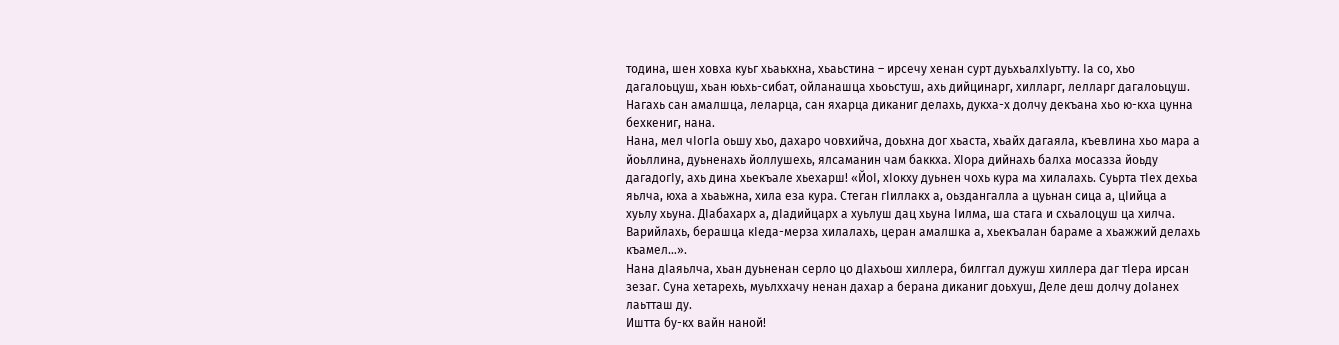тодина, шен ховха куьг хьаькхна, хьаьстина – ирсечу хенан сурт дуьхьалхIуьтту. Iа со, хьо дагалоьцуш, хьан юьхь-сибат, ойланашца хьоьстуш, ахь дийцинарг, хилларг, лелларг дагалоьцуш. Нагахь сан амалшца, леларца, сан яхарца диканиг делахь, дукха-х долчу декъана хьо ю-кха цунна бехкениг, нана.
Нана, мел чIогIа оьшу хьо, дахаро човхийча, доьхна дог хьаста, хьайх дагаяла, къевлина хьо мара а йоьллина, дуьненахь йоллушехь, ялсаманин чам баккха. ХIора дийнахь балха мосазза йоьду дагадогIу, ахь дина хьекъале хьехарш! «ЙоI, хIокху дуьнен чохь кура ма хилалахь. Суьрта тIех дехьа яьлча, юха а хьаьжна, хила еза кура. Стеган гIиллакх а, оьздангалла а цуьнан сица а, цIийца а хуьлу хьуна. ДIабахарх а, дIадийцарх а хуьлуш дац хьуна Iилма, ша стага и схьалоцуш ца хилча. Варийлахь, берашца кIеда-мерза хилалахь, церан амалшка а, хьекъалан бараме а хьажжий делахь къамел…».
Нана дIаяьлча, хьан дуьненан серло цо дIахьош хиллера, билггал дужуш хиллера даг тIера ирсан зезаг. Суна хетарехь, муьлххачу ненан дахар а берана диканиг доьхуш, Деле деш долчу доIанех лаьтташ ду.
Иштта бу-кх вайн наной!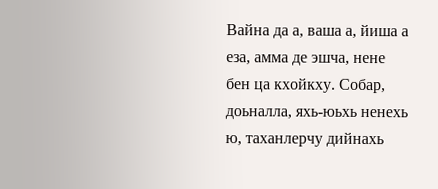Вайна да а, ваша а, йиша а еза, амма де эшча, нене бен ца кхойкху. Собар, доьналла, яхь-юьхь ненехь ю, таханлерчу дийнахь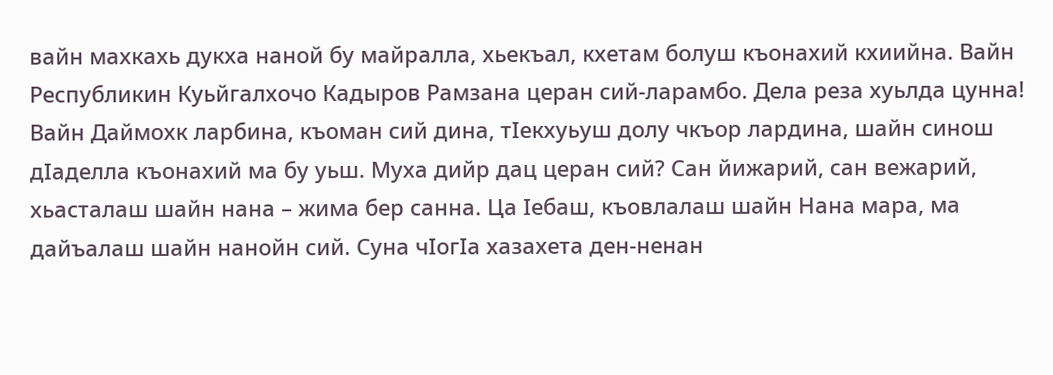вайн махкахь дукха наной бу майралла, хьекъал, кхетам болуш къонахий кхиийна. Вайн Республикин Куьйгалхочо Кадыров Рамзана церан сий-ларамбо. Дела реза хуьлда цунна! Вайн Даймохк ларбина, къоман сий дина, тIекхуьуш долу чкъор лардина, шайн синош дIаделла къонахий ма бу уьш. Муха дийр дац церан сий? Сан йижарий, сан вежарий, хьасталаш шайн нана – жима бер санна. Ца Iебаш, къовлалаш шайн Нана мара, ма дайъалаш шайн нанойн сий. Суна чIогIа хазахета ден-ненан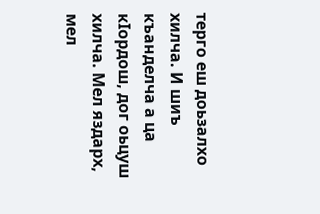терго еш доьзалхо хилча. И шиъ къанделча а ца кIордош, дог оьцуш хилча. Мел яздарх, мел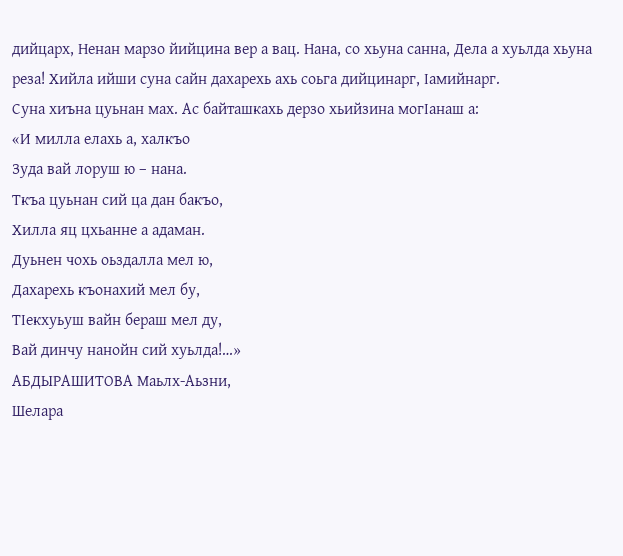дийцарх, Ненан марзо йийцина вер а вац. Нана, со хьуна санна, Дела а хуьлда хьуна реза! Хийла ийши суна сайн дахарехь ахь соьга дийцинарг, Iамийнарг.
Суна хиъна цуьнан мах. Ас байташкахь дерзо хьийзина могIанаш а:
«И милла елахь а, халкъо
Зуда вай лоруш ю – нана.
Ткъа цуьнан сий ца дан бакъо,
Хилла яц цхьанне а адаман.
Дуьнен чохь оьздалла мел ю,
Дахарехь къонахий мел бу,
ТIекхуьуш вайн бераш мел ду,
Вай динчу нанойн сий хуьлда!…»
АБДЫРАШИТОВА Маьлх-Аьзни,
Шелара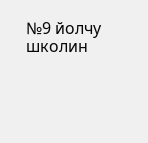№9 йолчу школин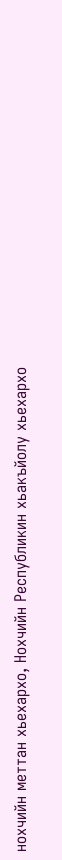нохчийн меттан хьехархо, Нохчийн Республикин хьакъйолу хьехархо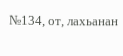№134, от, лахьанан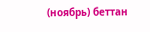(ноябрь) беттан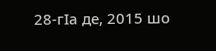28-гIа де, 2015 шо